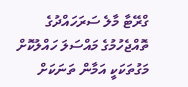ގްރޭޓާ މާލެ ސަރަހައްދުގެ ތޮއްޖެހުމުގެ މައްސަލަ ހައްލުކޮށް މަގުތަކަކީ އަމާން ތަނަކަށް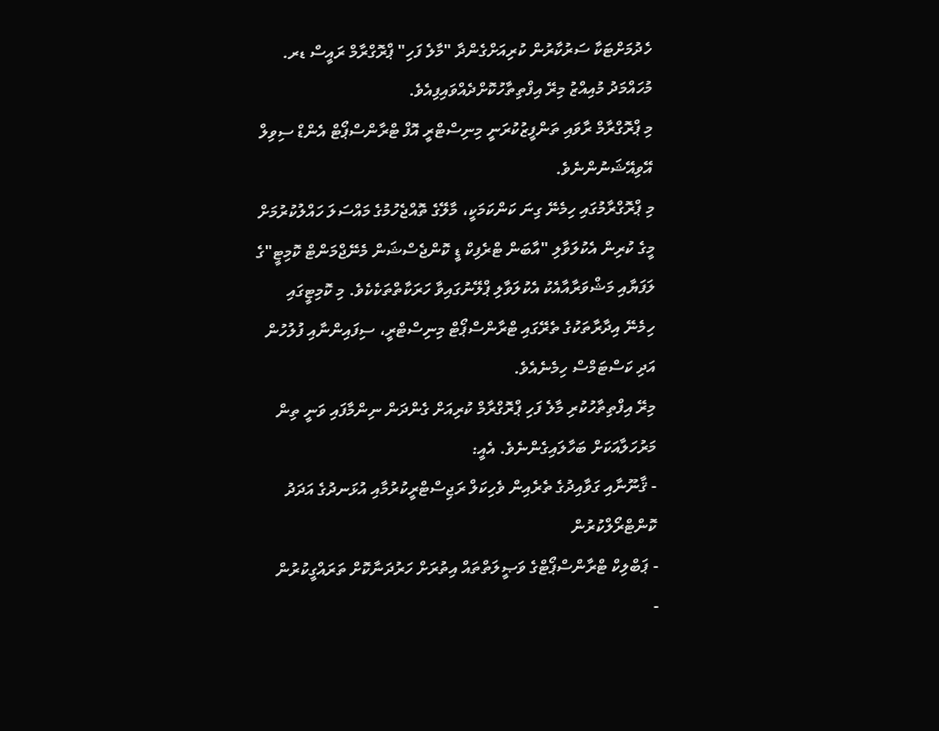ހެދުމަށްޓަކާ ސަރުކާރުން ކުރިއަށްގެންދާ "މާލެ ފަހި" ޕްރޮގްރާމް ރައީސް ޑރ. މުހައްމަދު މުއިއްޒު މިރޭ އިފްތިތާހުކޮށްދެއްވައިފިއެވެ.
މި ޕްރޮގްރާމް ރާވައި ތަންފީޒުކުރަނީ މިނިސްޓްރީ އޮފް ޓްރާންސްޕޯޓް އެންޑް ސިވިލް އޭވިއޭޝަނުންނެވެ.
މި ޕްރޮގްރާމުގައި ހިމެނޭ ގިނަ ކަންކަމަކީ، މާލޭގެ ތޮއްޖެހުމުގެ މައްސަލަ ހައްލުކުރުމަށް މީގެ ކުރިން އެކުލަވާލި "އާބަން ޓްރެފިކް ޑީ ކޮންޖެސްޝަން މެނޭޖްމަންޓް ކޮމިޓީ"ގެ ލަފަޔާއި މަޝްވަރާއާއެކު އެކުލަވާލި ޕްލޭނުގައިވާ ހަރަކާތްތަކެކެވެ. މި ކޮމިޓީގައި ހިމެނޭ އިދާރާތަކުގެ ތެރޭގައި ޓްރާންސްޕޯޓް މިނިސްޓްރީ، ސިފައިންނާއި ފުލުހުން އަދި ކަސްޓަމްސް ހިމެނެއެވެ.
މިރޭ އިފްތިތާހުކުރި މާލެ ފަހި ޕްރޮގްރާމް ކުރިއަށް ގެންދަން ނިންމާފައި ވަނީ ތިން މަރުހަލާއަކަށް ބަހާލައިގެންނެވެ. އެއީ:
- ޤާނޫނާއި ގަވާއިދުގެ ތެރެއިން ވެހިކަލް ރަޖިސްޓްރީކުރުމާއި އުޅަނދުގެ އަދަދު ކޮންޓްރޯލްކުރުން
- ޕަބްލިކް ޓްރާންސްޕޯޓްގެ ވަޞީލަތްތައް އިތުރަށް ހަރުދަނާކޮށް ތަރައްގީކުރުން
-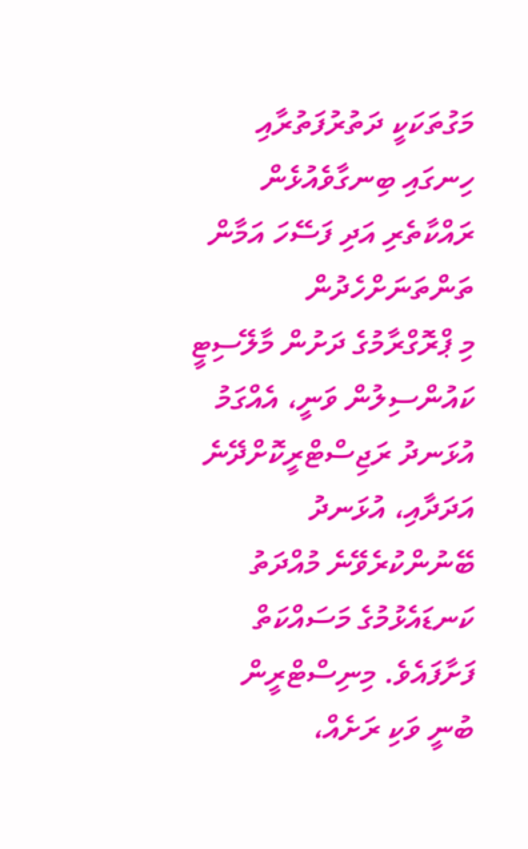މަގުތަކަކީ ދަތުރުފަތުރާއި ހިނގައި ބިނގާވެއުޅެން ރައްކާތެރި އަދި ފަސޭހަ އަމާން ތަންތަނަށްހެދުން
މި ޕްރޮގްރާމުގެ ދަށުން މާލޭސިޓީ ކައުންސިލުން ވަނީ، އެއްގަމު އުޅަނދު ރަޖިސްޓްރީކޮށްދޭނެ އަދަދާއި، އުޅަނދު ބޭނުންކުރެވޭނެ މުއްދަތު ކަނޑައެޅުމުގެ މަސައްކަތް ފަށާފައެވެ. މިނިސްޓްރީން ބުނީ ވަކި ރަށެއް،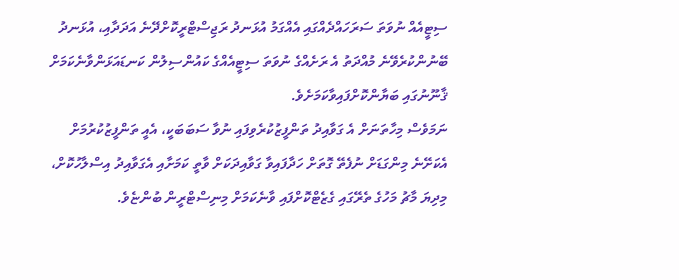ސިޓީއެއް ނުވަތަ ސަރަހައްދެއްގައި އެއްގަމު އުޅަނދު ރަޖިސްޓްރީކޮށްދޭނެ އަދަދާއި، އުޅަނދު ބޭނުންކުރެވޭނެ މުއްދަތު އެ ރަށެއްގެ ނުވަތަ ސިޓީއެއްގެ ކައުންސިލުން ކަނޑައަޅަންވާނެކަމަށް ޤާނޫނުގައި ބަޔާންކޮށްފައިވާކަމަށެވެ.
ނަމަވެސް މިހާތަނަށް އެ ގަވާއިދު ތަންފީޒުކުރެވިފައި ނުވާ ސަބަބަކީ، އެއީ ތަންފީޒުކުރުމަށް އެކަށޭނެ މިންގަޑަށް ނުފެތޭ ގޮތަށް ހަދާފައިވާ ގަވާއިދަކަށް ވާތީ ކަމަށާއި އެގަވާއިދު އިސްލާހުކޮށް، މިދިޔަ މާޗު މަހުގެ ތެރޭގައި ގެޒެޓްކޮށްފައި ވާނެކަމަށް މިނިސްޓްރީން ބުންޏެވެ.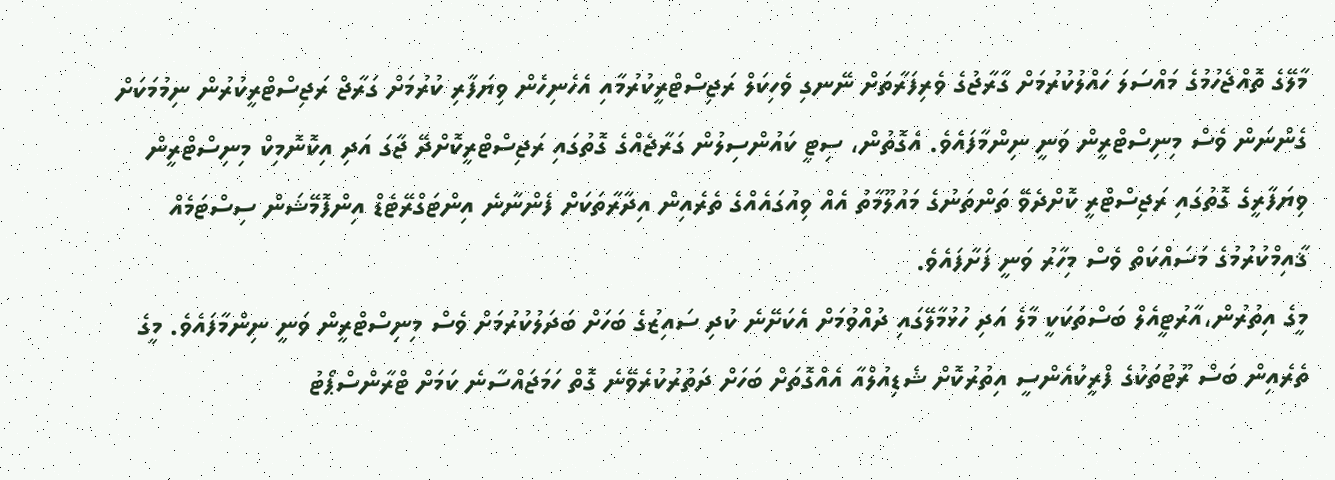މާލޭގެ ތޮއްޖެހުމުގެ މައްސަލަ ހައްލުކުރުމަށް ގާރާޖުގެ ވެރިފަރާތަށް ނޭނގި ވެހިކަލް ރަޖިސްޓްރީކުރުމާއި އެހެނިހެން ވިޔަފާރި ކުރުމަށް ގަރާޖް ރަޖިސްޓްރީކުރުން ނިމުމަކަށް ގެންނަން ވެސް މިނިސްޓްރީން ވަނީ ނިންމާފައެވެ. އެގޮތުން، ސިޓީ ކައުންސިލުން ގަރާޖެއްގެ ގޮތުގައި ރަޖިސްޓްރީކޮށްދޭ ޖާގަ އަދި އިކޮނޮމިކް މިނިސްޓްރީން ވިޔަފާރީގެ ގޮތުގައި ރަޖިސްޓްރީ ކޮށްދެވޭ ތަންތަނުގެ މައުލޫމާތު އެއް ވިއުގައެއްގެ ތެރެއިން އިދާރާތަކަށް ފެންނާނެ އިންޓަގްރޭޓެޑް އިންފޮމޭޝަން ސިސްޓަމެއް ޤާއިމްކުރުމުގެ މަސައްކަތް ވެސް މިހާރު ވަނީ ފަށާފައެވެ.
މީގެ އިތުރުން،އާރުޓީއެލް ބަސްތަކަކީ މާލެ އަދި ހުޅުމާލޭގައި ދުއްވުމަށް އެކަށޭނެ ކުދި ސައިޒުގެ ބަހަށް ބަދަލުކުރުމަށް ވެސް މިނިސްޓްރީން ވަނީ ނިންމާފައެވެ. މީގެ ތެރެއިން ބަސް ރޫޓުތަކުގެ ފްރީކުއެންސީ އިތުރުކޮށް ޝެޑިއުލްއާ އެއްގޮތަށް ބަހަށް ދަތުރުކުރެވޭނެ ގޮތް ހަމަޖައްސާނެ ކަމަށް ޓްރާންސްޕޯޓު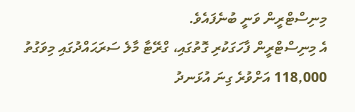މިނިސްޓްރީން ވަނީ ބުނެފައެވެ.
އެ މިނިސްޓްރީން ފާހަގަކުރި ގޮތުގައި، ގްރޭޓާ މާލެ ސަރަޙައްދުގައި މިވަގުތު 118,000 އަށްވުރެ ގިނަ އުޅަނދު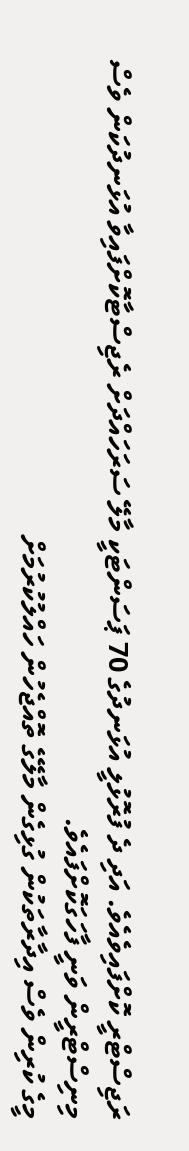ރަޖިސްޓްރީ ކޮށްފައިވެއެވެ. އަދި ދެ ފުރޮޅުލީ އުޅަނދުގެ 70 ޕަސަންޓަކީ މާލޭ ސަރަހައްދަށް ރެޖިސްޓާކޮށްފައިވާ އުޅަނދުކަން ވެސް މިނިސްޓްރީން ވަނީ ފާހަގަކޮށްފައެވެ.
މީގެ ކުރިން ވެސް އިދާރާތަކުން ގުޅިގެން މާލޭގެ ތޮއްޖެހުން ހައްލުކުރުމަށް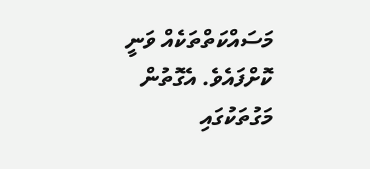މަސައްކަތްތަކެއް ވަނީ ކޮށްފައެވެ. އެގޮތުން މަގުތަކުގައި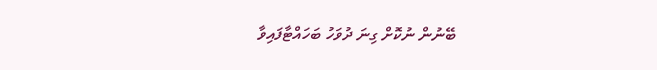ބޭނުން ނުކޮށް ގިނަ ދުވަހު ބަހައްޓާފައިވާ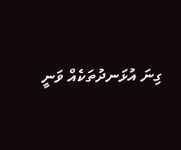ގިނަ އުޅަނދުތަކެއް ވަނީ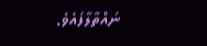ނައްތާލާފައެވެ.